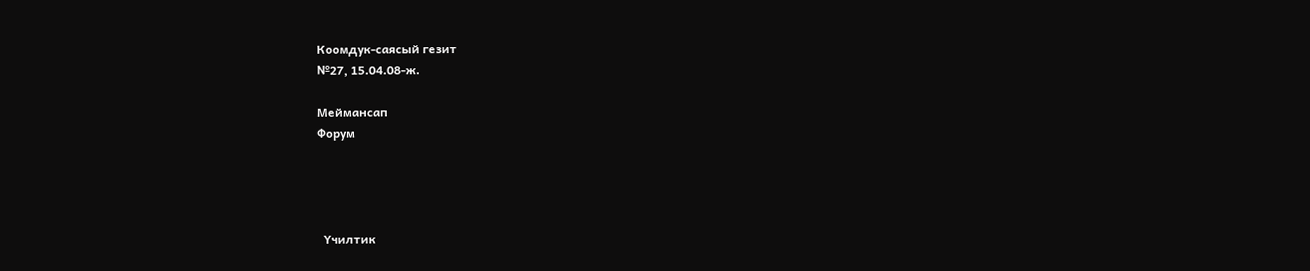Коомдук-саясый гезит
№27, 15.04.08-ж.

Меймансап
Форум




  Үчилтик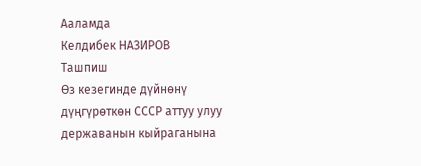Ааламда
Келдибек НАЗИРОВ
Ташпиш
Өз кезегинде дүйнөнү дүңгүрөткөн СССР аттуу улуу державанын кыйраганына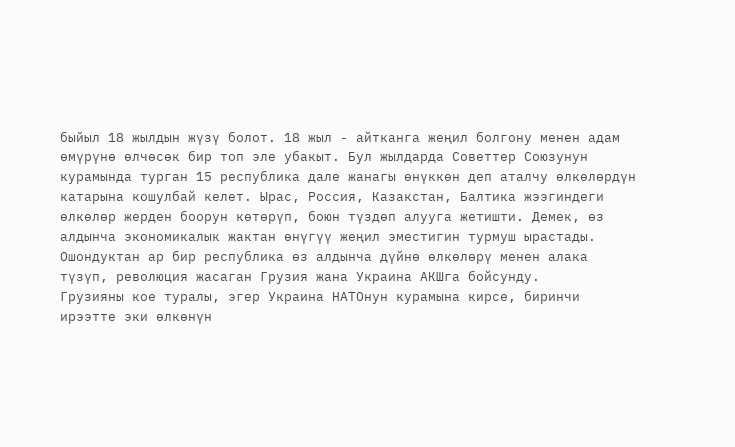быйыл 18 жылдын жүзү болот. 18 жыл - айтканга жеңил болгону менен адам өмүрүнө өлчөсөк бир топ эле убакыт. Бул жылдарда Советтер Союзунун курамында турган 15 республика дале жанагы өнүккөн деп аталчу өлкөлөрдүн катарына кошулбай келет. Ырас, Россия, Казакстан, Балтика жээгиндеги өлкөлөр жерден боорун көтөрүп, боюн түздөп алууга жетишти. Демек, өз алдынча экономикалык жактан өнүгүү жеңил эместигин турмуш ырастады. Ошондуктан ар бир республика өз алдынча дүйнө өлкөлөрү менен алака түзүп, революция жасаган Грузия жана Украина АКШга бойсунду.
Грузияны кое туралы, эгер Украина НАТОнун курамына кирсе, биринчи ирээтте эки өлкөнүн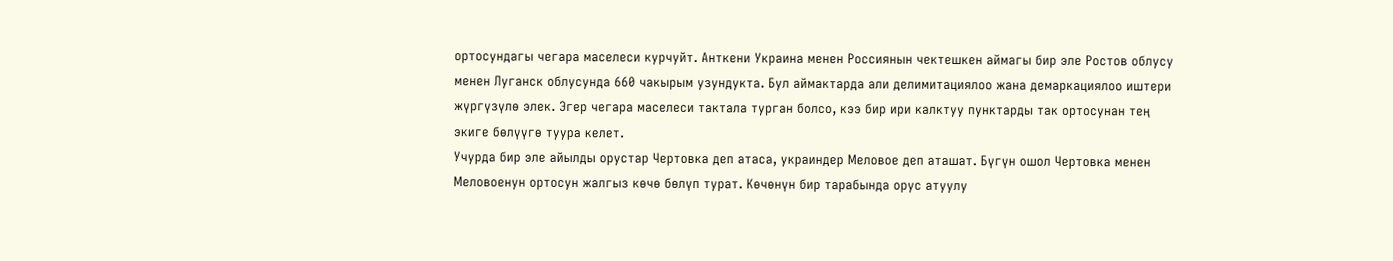ортосундагы чегара маселеси курчуйт. Анткени Украина менен Россиянын чектешкен аймагы бир эле Ростов облусу менен Луганск облусунда 660 чакырым узундукта. Бул аймактарда али делимитациялоо жана демаркациялоо иштери жүргүзүлө элек. Эгер чегара маселеси тактала турган болсо, кээ бир ири калктуу пунктарды так ортосунан тең экиге бөлүүгө туура келет.
Учурда бир эле айылды орустар Чертовка деп атаса, украиндер Меловое деп аташат. Бүгүн ошол Чертовка менен Меловоенун ортосун жалгыз көчө бөлүп турат. Көчөнүн бир тарабында орус атуулу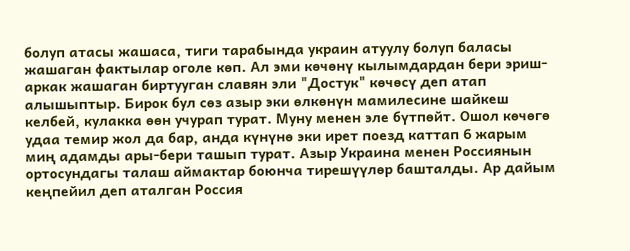болуп атасы жашаса, тиги тарабында украин атуулу болуп баласы жашаган фактылар оголе көп. Ал эми көчөнү кылымдардан бери эриш-аркак жашаган биртууган славян эли "Достук" көчөсү деп атап алышыптыр. Бирок бул сөз азыр эки өлкөнүн мамилесине шайкеш келбей, кулакка өөн учурап турат. Муну менен эле бүтпөйт. Ошол көчөгө удаа темир жол да бар, анда күнүнө эки ирет поезд каттап 6 жарым миң адамды ары-бери ташып турат. Азыр Украина менен Россиянын ортосундагы талаш аймактар боюнча тирешүүлөр башталды. Ар дайым кеңпейил деп аталган Россия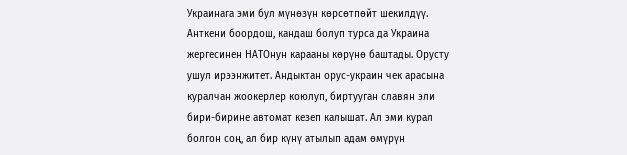Украинага эми бул мүнөзүн көрсөтпөйт шекилдүү. Анткени боордош, кандаш болуп турса да Украина жергесинен НАТОнун карааны көрүнө баштады. Орусту ушул ирээнжитет. Андыктан орус-украин чек арасына куралчан жоокерлер коюлуп, биртууган славян эли бири-бирине автомат кезеп калышат. Ал эми курал болгон соң, ал бир күнү атылып адам өмүрүн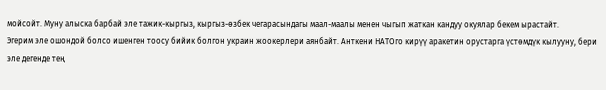мойсойт. Муну алыска барбай эле тажик-кыргыз, кыргыз-өзбек чегарасындагы маал-маалы менен чыгып жаткан кандуу окуялар бекем ырастайт.
Эгерим эле ошондой болсо ишенген тоосу бийик болгон украин жоокерлери аянбайт. Анткени НАТОго кирүү аракетин орустарга үстөмдүк кылууну, бери эле дегенде тең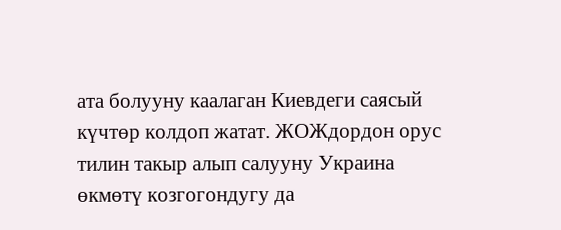ата болууну каалаган Киевдеги саясый күчтөр колдоп жатат. ЖОЖдордон орус тилин такыр алып салууну Украина өкмөтү козгогондугу да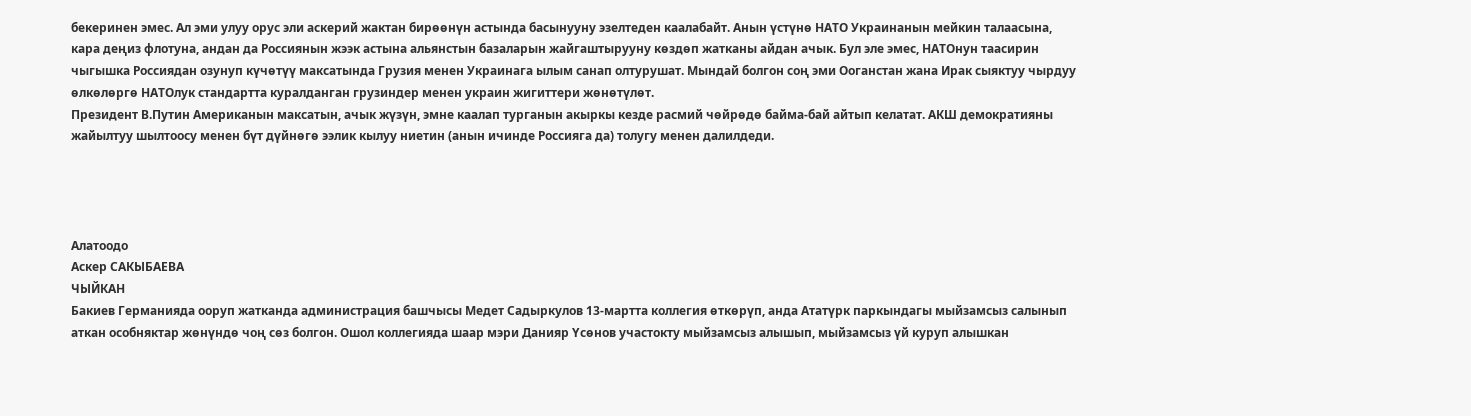бекеринен эмес. Ал эми улуу орус эли аскерий жактан бирөөнүн астында басынууну эзелтеден каалабайт. Анын үстүнө НАТО Украинанын мейкин талаасына, кара деңиз флотуна, андан да Россиянын жээк астына альянстын базаларын жайгаштырууну көздөп жатканы айдан ачык. Бул эле эмес, НАТОнун таасирин чыгышка Россиядан озунуп күчөтүү максатында Грузия менен Украинага ылым санап олтурушат. Мындай болгон соң эми Ооганстан жана Ирак сыяктуу чырдуу өлкөлөргө НАТОлук стандартта куралданган грузиндер менен украин жигиттери жөнөтүлөт.
Президент В.Путин Американын максатын, ачык жүзүн, эмне каалап турганын акыркы кезде расмий чөйрөдө байма-бай айтып келатат. АКШ демократияны жайылтуу шылтоосу менен бүт дүйнөгө ээлик кылуу ниетин (анын ичинде Россияга да) толугу менен далилдеди.




Алатоодо
Аскер САКЫБАЕВА
ЧЫЙКАН
Бакиев Германияда ооруп жатканда администрация башчысы Медет Садыркулов 13-мартта коллегия өткөрүп, анда Ататүрк паркындагы мыйзамсыз салынып аткан особняктар жөнүндө чоң сөз болгон. Ошол коллегияда шаар мэри Данияр Үсөнов участокту мыйзамсыз алышып, мыйзамсыз үй куруп алышкан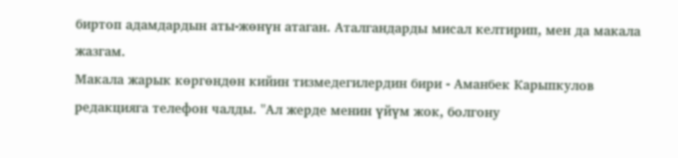биртоп адамдардын аты-жөнүн атаган. Аталгандарды мисал келтирип, мен да макала жазгам.
Макала жарык көргөндөн кийин тизмедегилердин бири - Аманбек Карыпкулов редакцияга телефон чалды. "Ал жерде менин үйүм жок, болгону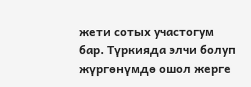жети сотых участогум бар. Түркияда элчи болуп жүргөнүмдө ошол жерге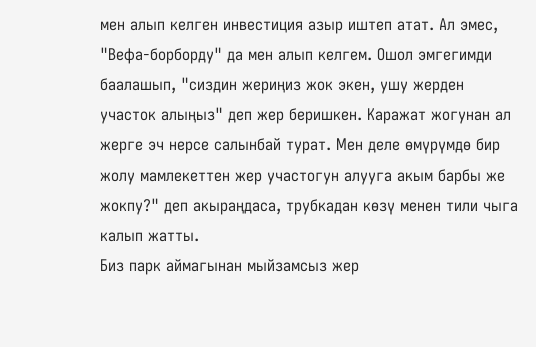мен алып келген инвестиция азыр иштеп атат. Ал эмес, "Вефа-борборду" да мен алып келгем. Ошол эмгегимди баалашып, "сиздин жериңиз жок экен, ушу жерден участок алыңыз" деп жер беришкен. Каражат жогунан ал жерге эч нерсе салынбай турат. Мен деле өмүрүмдө бир жолу мамлекеттен жер участогун алууга акым барбы же жокпу?" деп акыраңдаса, трубкадан көзү менен тили чыга калып жатты.
Биз парк аймагынан мыйзамсыз жер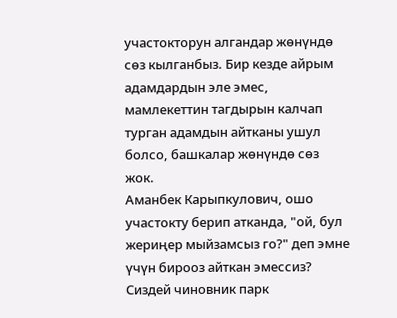участокторун алгандар жөнүндө сөз кылганбыз. Бир кезде айрым адамдардын эле эмес, мамлекеттин тагдырын калчап турган адамдын айтканы ушул болсо, башкалар жөнүндө сөз жок.
Аманбек Карыпкулович, ошо участокту берип атканда, "ой, бул жериңер мыйзамсыз го?" деп эмне үчүн бирооз айткан эмессиз? Сиздей чиновник парк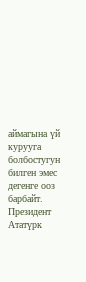аймагына үй курууга болбостугун билген эмес дегенге ооз барбайт.
Президент Ататүрк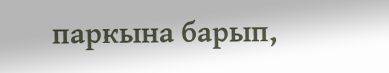паркына барып,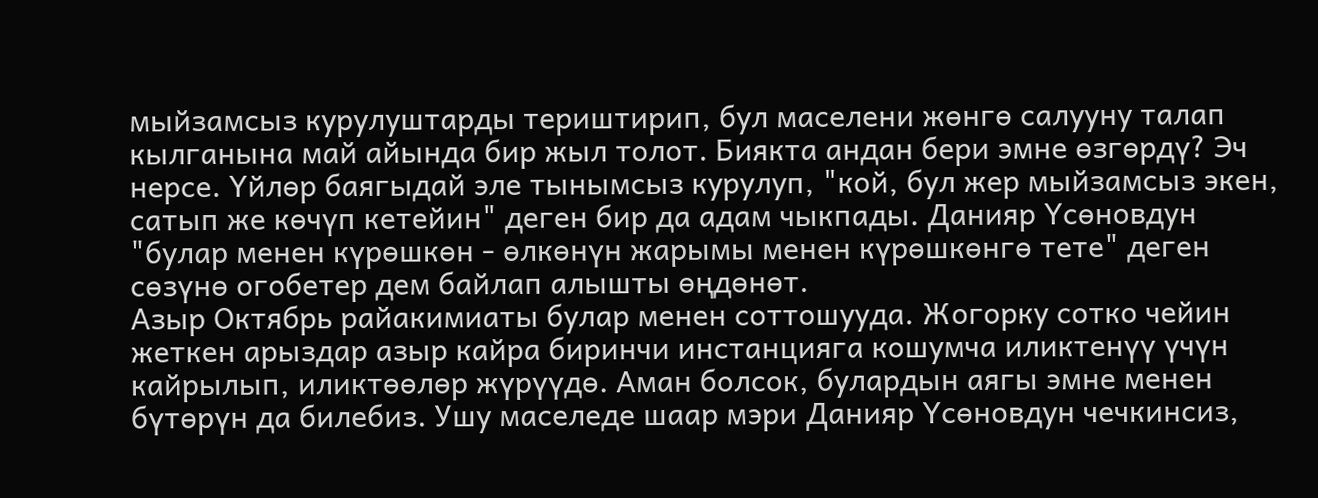мыйзамсыз курулуштарды териштирип, бул маселени жөнгө салууну талап кылганына май айында бир жыл толот. Биякта андан бери эмне өзгөрдү? Эч нерсе. Үйлөр баягыдай эле тынымсыз курулуп, "кой, бул жер мыйзамсыз экен, сатып же көчүп кетейин" деген бир да адам чыкпады. Данияр Үсөновдун "булар менен күрөшкөн - өлкөнүн жарымы менен күрөшкөнгө тете" деген сөзүнө огобетер дем байлап алышты өңдөнөт.
Азыр Октябрь райакимиаты булар менен соттошууда. Жогорку сотко чейин жеткен арыздар азыр кайра биринчи инстанцияга кошумча иликтенүү үчүн кайрылып, иликтөөлөр жүрүүдө. Аман болсок, булардын аягы эмне менен бүтөрүн да билебиз. Ушу маселеде шаар мэри Данияр Үсөновдун чечкинсиз,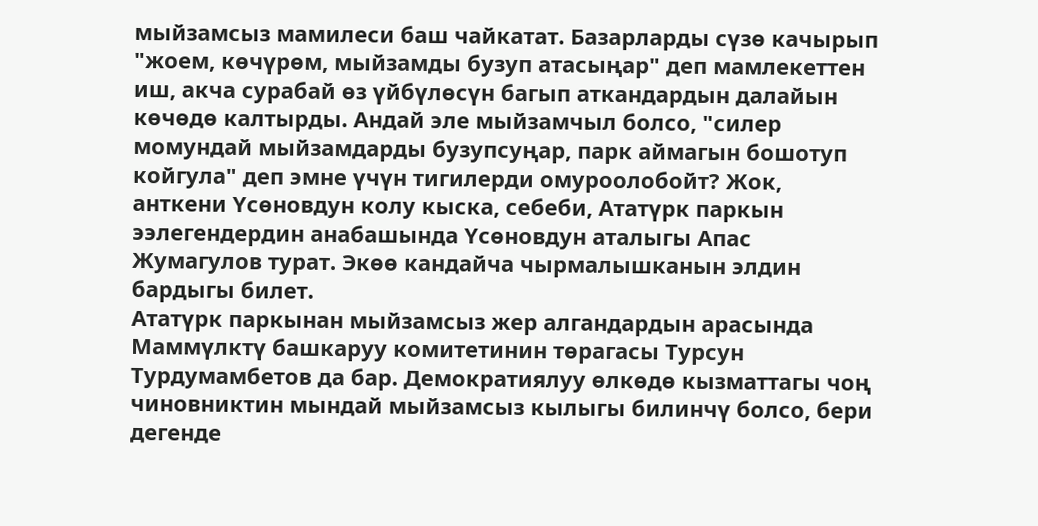мыйзамсыз мамилеси баш чайкатат. Базарларды сүзө качырып "жоем, көчүрөм, мыйзамды бузуп атасыңар" деп мамлекеттен иш, акча сурабай өз үйбүлөсүн багып аткандардын далайын көчөдө калтырды. Андай эле мыйзамчыл болсо, "силер момундай мыйзамдарды бузупсуңар, парк аймагын бошотуп койгула" деп эмне үчүн тигилерди омуроолобойт? Жок, анткени Үсөновдун колу кыска, себеби, Ататүрк паркын ээлегендердин анабашында Үсөновдун аталыгы Апас Жумагулов турат. Экөө кандайча чырмалышканын элдин бардыгы билет.
Ататүрк паркынан мыйзамсыз жер алгандардын арасында Маммүлктү башкаруу комитетинин төрагасы Турсун Турдумамбетов да бар. Демократиялуу өлкөдө кызматтагы чоң чиновниктин мындай мыйзамсыз кылыгы билинчү болсо, бери дегенде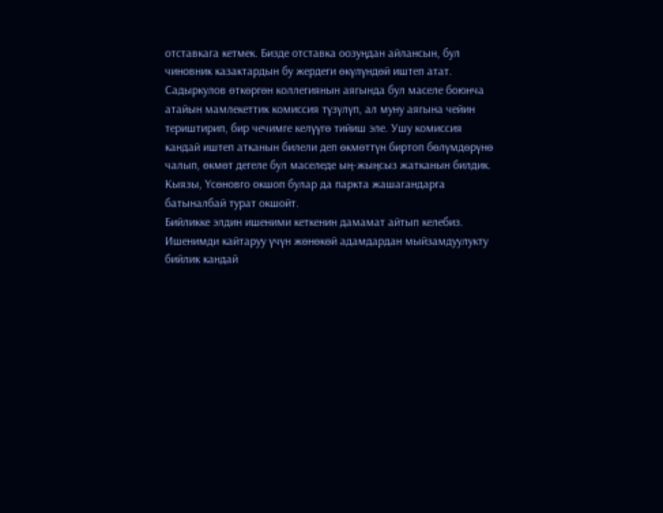отставкага кетмек. Бизде отставка оозуңдан айлансын, бул чиновник казактардын бу жердеги өкүлүндөй иштеп атат.
Садыркулов өткөргөн коллегиянын аягында бул маселе боюнча атайын мамлекеттик комиссия түзүлүп, ал муну аягына чейин териштирип, бир чечимге келүүгө тийиш эле. Ушу комиссия кандай иштеп атканын билели деп өкмөттүн биртоп бөлүмдөрүнө чалып, өкмөт дегеле бул маселеде ың-жыңсыз жатканын билдик. Кыязы, Үсөновго окшоп булар да паркта жашагандарга батыналбай турат окшойт.
Бийликке элдин ишеними кеткенин дамамат айтып келебиз. Ишенимди кайтаруу үчүн жөнөкөй адамдардан мыйзамдуулукту бийлик кандай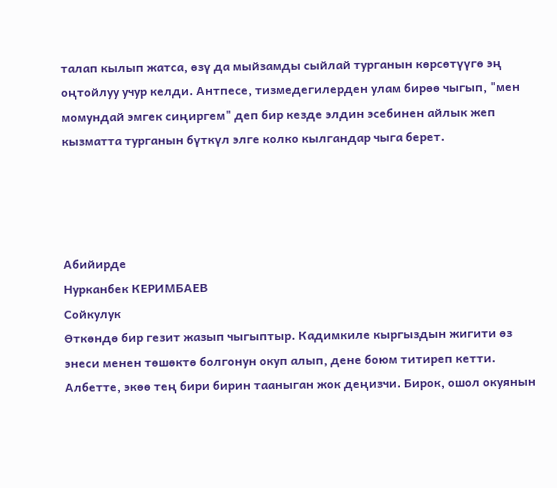талап кылып жатса, өзү да мыйзамды сыйлай турганын көрсөтүүгө эң оңтойлуу учур келди. Антпесе, тизмедегилерден улам бирөө чыгып, "мен момундай эмгек сиңиргем" деп бир кезде элдин эсебинен айлык жеп кызматта турганын бүткүл элге колко кылгандар чыга берет.




Абийирде
Нурканбек КЕРИМБАЕВ
Сойкулук
Өткөндө бир гезит жазып чыгыптыр. Кадимкиле кыргыздын жигити өз энеси менен төшөктө болгонун окуп алып, дене боюм титиреп кетти. Албетте, экөө тең бири бирин тааныган жок деңизчи. Бирок, ошол окуянын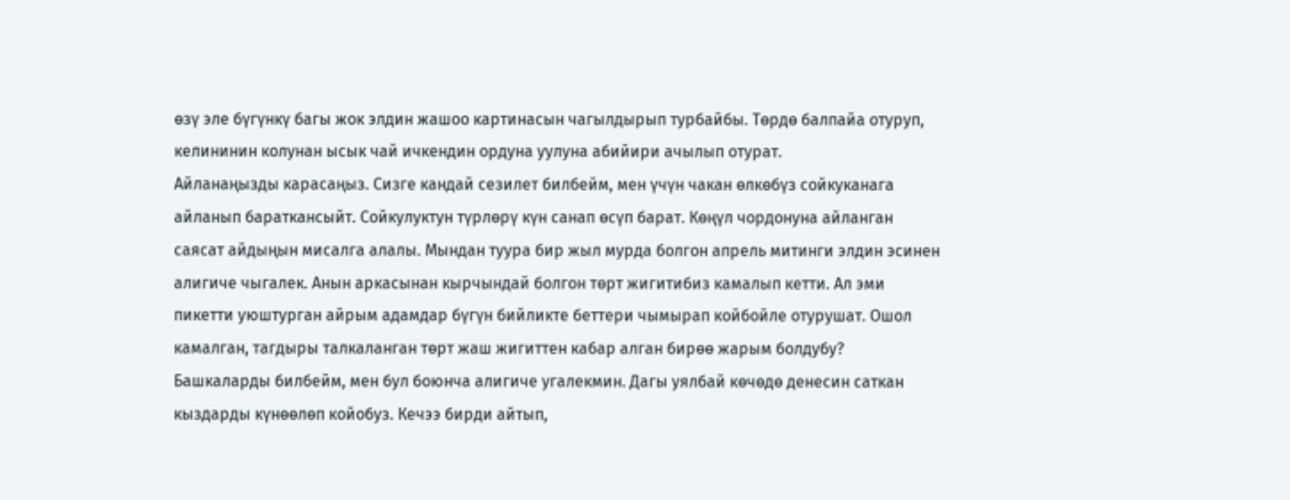өзү эле бүгүнкү багы жок элдин жашоо картинасын чагылдырып турбайбы. Төрдө балпайа отуруп, келининин колунан ысык чай ичкендин ордуна уулуна абийири ачылып отурат.
Айланаңызды карасаңыз. Сизге кандай сезилет билбейм, мен үчүн чакан өлкөбүз сойкуканага айланып бараткансыйт. Сойкулуктун түрлөрү күн санап өсүп барат. Көңүл чордонуна айланган саясат айдыңын мисалга алалы. Мындан туура бир жыл мурда болгон апрель митинги элдин эсинен алигиче чыгалек. Анын аркасынан кырчындай болгон төрт жигитибиз камалып кетти. Ал эми пикетти уюштурган айрым адамдар бүгүн бийликте беттери чымырап койбойле отурушат. Ошол камалган, тагдыры талкаланган төрт жаш жигиттен кабар алган бирөө жарым болдубу? Башкаларды билбейм, мен бул боюнча алигиче угалекмин. Дагы уялбай көчөдө денесин саткан кыздарды күнөөлөп койобуз. Кечээ бирди айтып,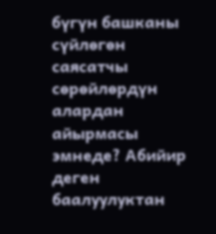бүгүн башканы сүйлөгөн саясатчы сөрөйлөрдүн алардан айырмасы эмнеде? Абийир деген баалуулуктан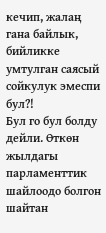кечип, жалаң гана байлык, бийликке умтулган саясый сойкулук эмеспи бул?!
Бул го бул болду дейли. Өткөн жылдагы парламенттик шайлоодо болгон шайтан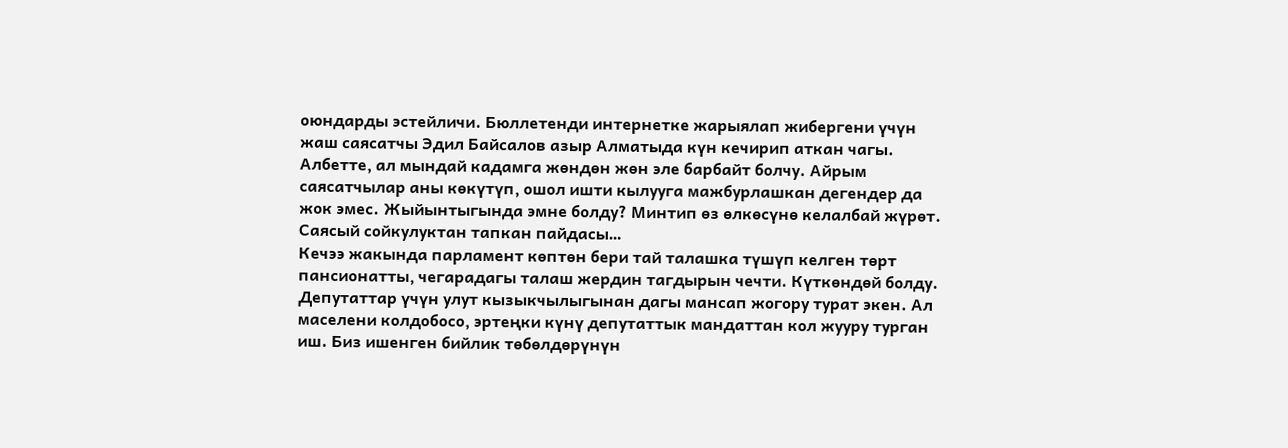оюндарды эстейличи. Бюллетенди интернетке жарыялап жибергени үчүн жаш саясатчы Эдил Байсалов азыр Алматыда күн кечирип аткан чагы. Албетте, ал мындай кадамга жөндөн жөн эле барбайт болчу. Айрым саясатчылар аны көкүтүп, ошол ишти кылууга мажбурлашкан дегендер да жок эмес. Жыйынтыгында эмне болду? Минтип өз өлкөсүнө келалбай жүрөт. Саясый сойкулуктан тапкан пайдасы…
Кечээ жакында парламент көптөн бери тай талашка түшүп келген төрт пансионатты, чегарадагы талаш жердин тагдырын чечти. Күткөндөй болду. Депутаттар үчүн улут кызыкчылыгынан дагы мансап жогору турат экен. Ал маселени колдобосо, эртеңки күнү депутаттык мандаттан кол жууру турган иш. Биз ишенген бийлик төбөлдөрүнүн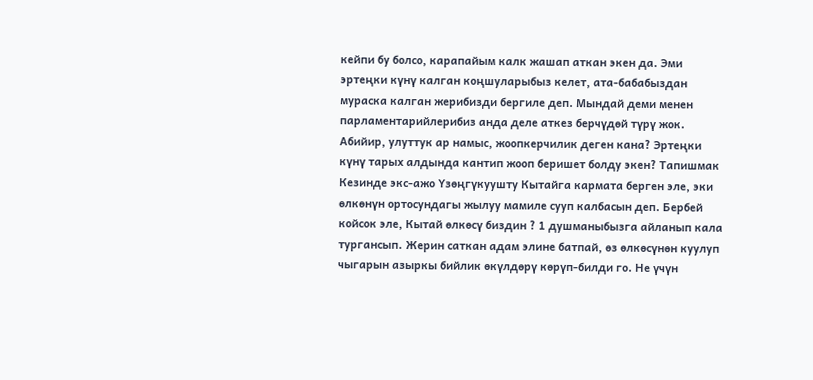кейпи бу болсо, карапайым калк жашап аткан экен да. Эми эртеңки күнү калган коңшуларыбыз келет, ата-бабабыздан мураска калган жерибизди бергиле деп. Мындай деми менен парламентарийлерибиз анда деле аткез берчүдөй түрү жок. Абийир, улуттук ар намыс, жоопкерчилик деген кана? Эртеңки күнү тарых алдында кантип жооп беришет болду экен? Тапишмак
Кезинде экс-ажо Үзөңгүкуушту Кытайга кармата берген эле, эки өлкөнүн ортосундагы жылуу мамиле сууп калбасын деп. Бербей койсок эле, Кытай өлкөсү биздин ? 1 душманыбызга айланып кала тургансып. Жерин саткан адам элине батпай, өз өлкөсүнөн куулуп чыгарын азыркы бийлик өкүлдөрү көрүп-билди го. Не үчүн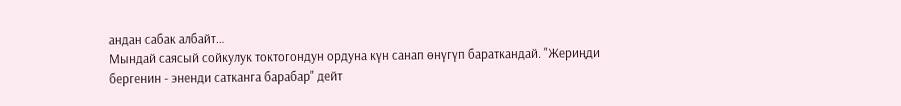андан сабак албайт…
Мындай саясый сойкулук токтогондун ордуна күн санап өнүгүп бараткандай. "Жериңди бергенин - эненди сатканга барабар" дейт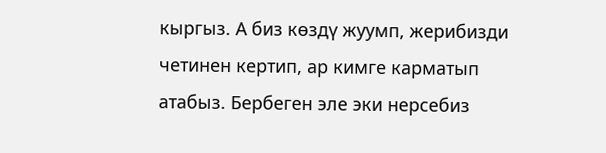кыргыз. А биз көздү жуумп, жерибизди четинен кертип, ар кимге карматып атабыз. Бербеген эле эки нерсебиз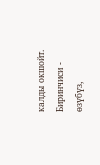калды окшойт. Биринчиси - өзүбүз,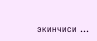экинчиси …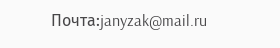Почта:janyzak@mail.ru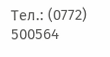Тел.: (0772) 500564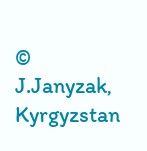© J.Janyzak, Kyrgyzstan